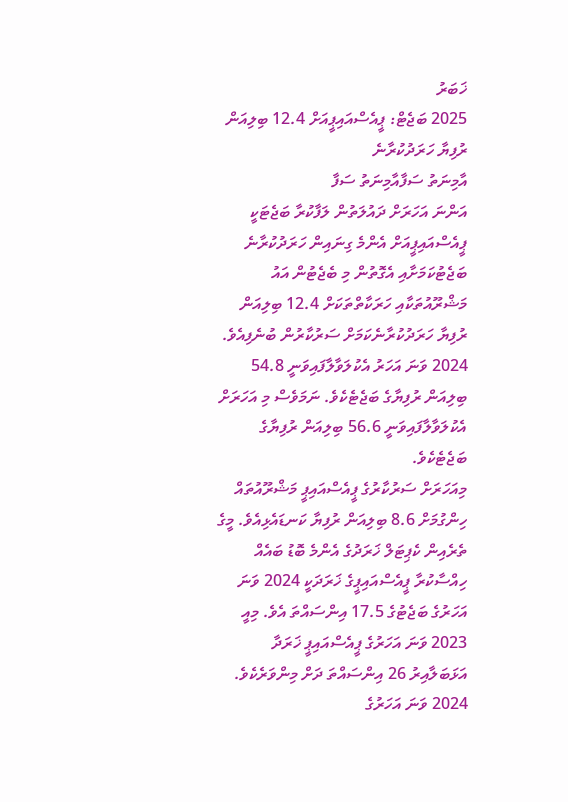ޚަބަރު
2025 ބަޖެޓް: ޕީއެސްއައިޕީއަށް 12.4 ބިލިއަން ރުފިޔާ ހަރަދުކުރާނެ
އާމިނަތު ސަފާއާމިނަތު ސަފާ
އަންނަ އަހަރަށް ދައުލަތުން ލަފާކުރާ ބަޖެޓަކީ ޕީއެސްއައިޕީއަށް އެންމެ ގިނައިން ހަރަދުކުރާނެ ބަޖެޓުކަމަށާއި އެގޮތުން މި ބެޖެޓުން އައު މަޝްރޫއުތަކާއި ހަރަކާތްތަކަށް 12.4 ބިލިއަން ރުފިޔާ ހަރަދުކުރާނެކަމަށް ސަރުކާރުން ބުނެފިއެވެ.
2024 ވަނަ އަހަރު އެކުލަވާލާފައިވަނީ 54.8 ބިލިއަން ރުފިޔާގެ ބަޖެޓެކެވެ. ނަމަވެސް މި އަހަރަށް އެކުލަވާލާފައިވަނީ 56.6 ބިލިއަން ރުފިޔާގެ ބަޖެޓެކެވެ.
މިއަހަރަށް ސަރުކާރުގެ ޕީއެސްއައިޕީ މަޝްރޫއުތައް ހިންގުމަށް 8.6 ބިލިއަން ރުފިޔާ ކަނޑައެޅިއެވެ. މީގެ ތެރެއިން ކެޕިޓަލް ޚަރަދުގެ އެންމެ ބޮޑު ބައެއް ހިއްސާކުރާ ޕީއެސްއައިޕީގެ ޚަރަދަކީ 2024 ވަނަ އަހަރުގެ ބަޖެޓުގެ 17.5 އިންސައްތަ އެވެ. މިއީ 2023 ވަނަ އަހަރުގެ ޕީއެސްއައިޕީ ޚަރަދާ އަޅަބަލާއިރު 26 އިންސައްތަ ދަށް މިންވަރެކެވެ.
2024 ވަނަ އަހަރުގެ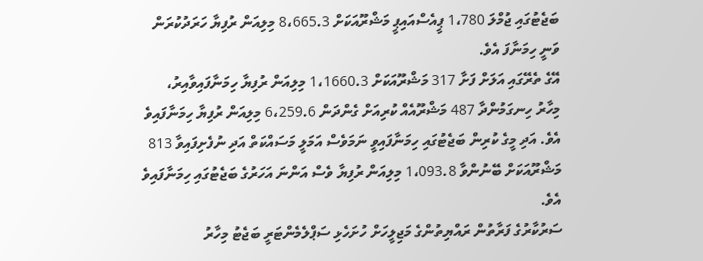ބަޖެޓުގައި ޖުމްލަ 1،780 ޕީއެސްއައިޕީ މަޝްރޫއަކަށް 8،665.3 މިލިއަން ރުފިޔާ ހަރަދުކުރަން ވަނީ ހިމަނާފަ އެވެ.
އޭގެ ތެރޭގައި އަލަށް ފަށާ 317 މަޝްރޫއަކަށް 1،1660.3 މިލިއަން ރުފިޔާ ހިމަނާފައިވާއިރު، މިހާރު ހިނގަމުންދާ 487 މަޝްރޫއެއް ކުރިއަށް ގެންދަން 6،259.6 މިލިއަން ރުފިޔާ ހިމަނާފައިވެ އެވެ. އަދި މީގެ ކުރިން ބަޖެޓުގައި ހިމަނާފައިވީ ނަމަވެސް އަމަލީ މަސައްކަތް އަދި ނުފެށިފައިވާ 813 މަޝްރޫއަކަށް ބޭނުންވާ 1،093.8 މިލިއަން ރުފިޔާ ވެސް އަންނަ އަހަރުގެ ބަޖެޓުގައި ހިމަނާފައިވެ އެވެ.
ސަރުކާރުގެ ފަރާތުން ރައްޔިތުންގެ މަޖިލީހަށް ހުށަހެޅި ސަޕްލެމެންޓަރީ ބަޖެޓު މިހާރު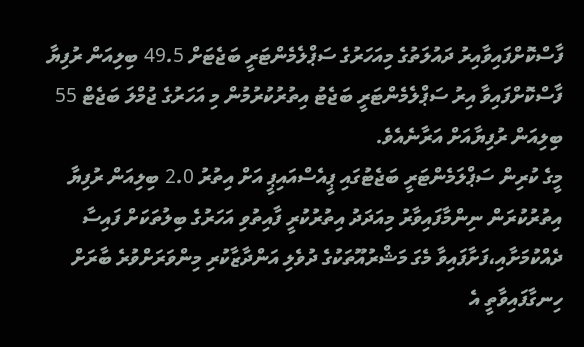ފާސްކޮށްފައިވާއިރު ދައުލަތުގެ މިއަހަރުގެ ސަޕްލެމެންޓަރީ ބަޖެޓަށް 49.5 ބިލިއަން ރުފިޔާ ފާސްކޮށްފައިވާ އިރު ސަޕްލެމެންޓަރީ ބަޖެޓު އިތުރުކުރުމުން މި އަހަރުގެ ޖުމްލަ ބަޖެޓް 55 ބިލިއަން ރުފިޔާއަށް އަރާނެއެވެ.
މީގެ ކުރިން ސަޕްލަމެންޓަރީ ބަޖެޓުގައި ޕީއެސްއައިޕީ އަށް އިތުރު 2.0 ބިލިއަން ރުފިޔާ އިތުރުކުރަން ނިންމާފައިވާރު މިއަދަދު އިތުރުކުރީ ފާއިތުވި އަހަރުގެ ބިލުތަކަށް ފައިސާ ދެއްކުމަށާއި،ފަށާފައިވާ މެގަ މަޝްރުއޫތަކުގެ ދުވެލި އަންދާޒާކުރި މިންވަރަށްވުރެ ބާރަށް ހިނގާފައިވާތީ އެ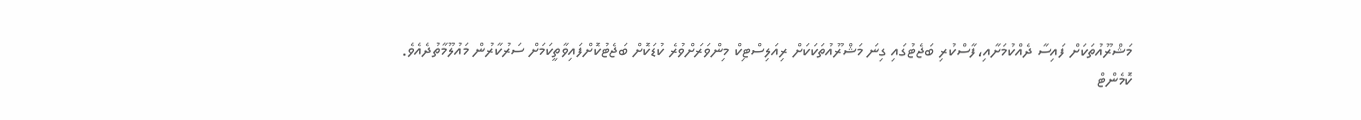މަޝްރޫއުތަކަށް ފައިސާ ދެއްކުމަށާއި،ފާސްކުރި ބަޖެޓުގައި ގިނަ މަޝްރޫއުތަކަކަށް ރިއަލިސްޓިކް މިންވަރަށްވުރެ ކުޑަކޮށް ބަޖެޓުކޮށްފައިވާތީކަމަށް ސަރުކާރުން މައުލޫމާތުދެއެވެ.
ކޮމެންޓް